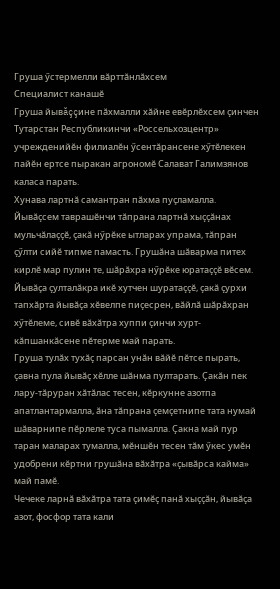Груша ӳстермелли вӑрттӑнлӑхсем
Специалист канашӗ
Груша йывăççине пӑхмалли хăйне евӗрлӗхсем ҫинчен Тутарстан Республикинчи «Россельхозцентр» учрежденийӗн филиалӗн ӳсентӑрансене хӳтӗлекен пайӗн ертсе пыракан агрономӗ Салават Галимзянов каласа парать.
Хунава лартнӑ самантран пӑхма пуçламалла. Йывӑҫсем таврашӗнчи тӑпрана лартнӑ хыҫҫӑнах мульчӑлаҫҫӗ, ҫакӑ нӳрӗке ытларах упрама, тӑпран ҫӳлти сийӗ типме памасть. Грушӑна шӑварма питех кирлӗ мар пулин те, шӑрӑхра нӳрӗке юратаҫҫӗ вӗсем.
Йывӑçа ҫулталӑкра икӗ хутчен шуратаҫҫӗ, ҫакӑ ҫурхи тапхӑрта йывӑҫа хӗвелпе пиҫесрен, вӑйлӑ шӑрӑхран хӳтӗлеме, сивӗ вӑхӑтра хуппи ҫинчи хурт-кӑпшанкӑсене пӗтерме май парать.
Груша тулӑх тухӑҫ парсан унӑн вӑйӗ пӗтсе пырать, ҫавна пула йывӑҫ хӗлле шӑнма пултарать. Ҫакӑн пек лару-тӑруран хӑтӑлас тесен, кӗркунне азотпа апатлантармалла, ӑна тӑпрана ҫемҫетнипе тата нумай шӑварнипе пӗрлеле туса пымалла. Ҫакна май пур таран маларах тумалла, мӗншӗн тесен тӑм ӳкес умӗн удобрени кӗртни грушӑна вӑхӑтра «ҫывӑрса кайма» май памӗ.
Чечеке ларнӑ вӑхӑтра тата ҫимӗҫ панӑ хыҫҫӑн, йывӑҫа азот, фосфор тата кали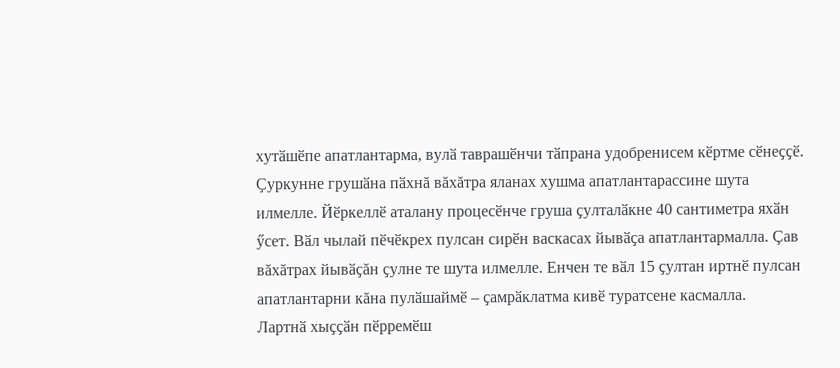хутӑшӗпе апатлантарма, вулӑ таврашӗнчи тӑпрана удобренисем кӗртме сӗнеҫҫӗ.
Ҫуркунне грушӑна пӑхнă вăхăтра яланах хушма апатлантарассине шута илмелле. Йӗркеллӗ аталану процесӗнче груша ҫулталӑкне 40 сантиметра яхӑн ӳсет. Вӑл чылай пӗчӗкрех пулсан сирӗн васкасах йывӑҫа апатлантармалла. Çав вăхăтрах йывӑҫăн ҫулне те шута илмелле. Енчен те вӑл 15 ҫултан иртнӗ пулсан апатлантарни кăна пулӑшаймӗ – ҫамрӑклатма кивӗ туратсене касмалла.
Лартнӑ хыҫҫӑн пӗрремӗш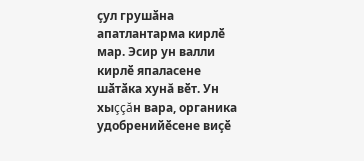ҫул грушӑна апатлантарма кирлӗ мар. Эсир ун валли кирлӗ япаласене шӑтӑка хунă вӗт. Ун хыççăн вара, органика удобренийӗсене виҫӗ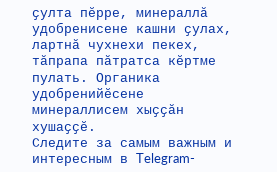ҫулта пӗрре, минераллӑ удобренисене кашни ҫулах, лартнӑ чухнехи пекех, тӑпрапа пӑтратса кӗртме пулать. Органика удобренийӗсене минераллисем хыҫҫӑн хушаҫҫӗ.
Следите за самым важным и интересным в Telegram-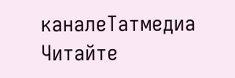каналеТатмедиа
Читайте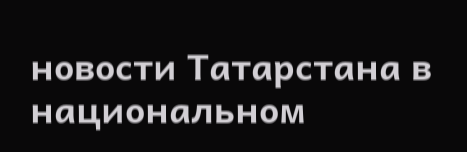новости Татарстана в национальном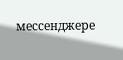мессенджере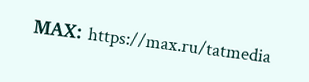MАХ: https://max.ru/tatmedia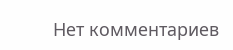Нет комментариев